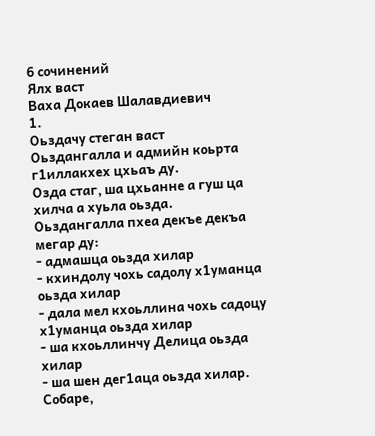6 сочинений
Ялх васт
Ваха Докаев Шалавдиевич
1.
Оьздачу стеган васт
Оьздангалла и адмийн коьрта г1иллакхех цхьаъ ду.
Озда стаг, ша цхьанне а гуш ца хилча а хуьла оьзда.
Оьздангалла пхеа декъе декъа мегар ду:
- адмашца оьзда хилар
- кхиндолу чохь садолу х1уманца оьзда хилар
- дала мел кхоьллина чохь садоцу х1уманца оьзда хилар
- ша кхоьллинчу Делица оьзда хилар
- ша шен дег1аца оьзда хилар.
Собаре,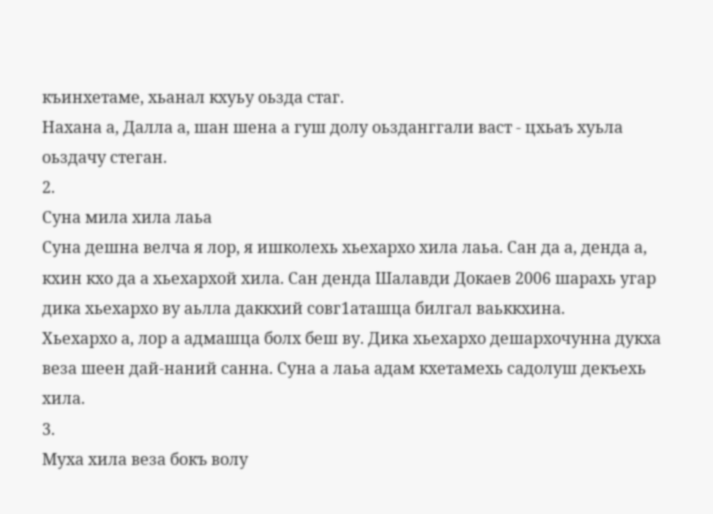къинхетаме, хьанал кхуьу оьзда стаг.
Нахана а, Далла а, шан шена а гуш долу оьзданггали васт - цхьаъ хуьла оьздачу стеган.
2.
Суна мила хила лаьа
Суна дешна велча я лор, я ишколехь хьехархо хила лаьа. Сан да а, денда а, кхин кхо да а хьехархой хила. Сан денда Шалавди Докаев 2006 шарахь угар дика хьехархо ву аьлла даккхий совг1аташца билгал ваьккхина.
Хьехархо а, лор а адмашца болх беш ву. Дика хьехархо дешархочунна дукха веза шеен дай-наний санна. Суна а лаьа адам кхетамехь садолуш декъехь хила.
3.
Муха хила веза бокъ волу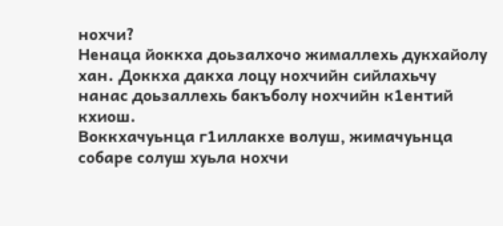нохчи?
Ненаца йоккха доьзалхочо жималлехь дукхайолу хан. Доккха дакха лоцу нохчийн сийлахьчу нанас доьзаллехь бакъболу нохчийн к1ентий кхиош.
Воккхачуьнца г1иллакхе волуш, жимачуьнца собаре солуш хуьла нохчи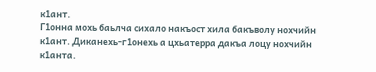к1ант.
Г1онна мохь баьлча сихало накъост хила бакъволу нохчийн к1ант. Диканехь-г1онехь а цхьатерра дакъа лоцу нохчийн к1анта.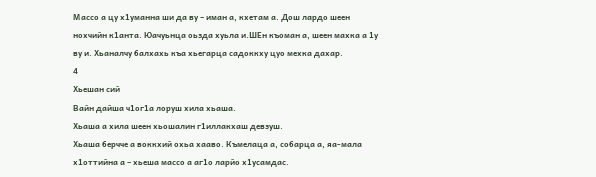Массо а цу х1уманна ши да ву – иман а, кхетам а. Дош лардо шеен нохчийн к1анта. Юачуьнца оьзда хуьла и.ШЕн къоман а, шеен махка а 1у ву и. Хьаналчу балхахь къа хьегарца садоккху цуо мехка дахар.
4
Хьешан сий
Вайн дайша ч1ог1а лоруш хила хьаша.
Хьаша а хила шеен хьошалин г1иллакхаш девзуш.
Хьаша берчче а воккхий охьа хааво. Къмелаца а, собарца а, яа-мала х1оттийна а – хьеша массо а аг1о ларйо х1усамдас.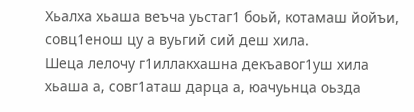Хьалха хьаша веъча уьстаг1 боьй, котамаш йойъи, совц1енош цу а вуьгий сий деш хила.
Шеца лелочу г1иллакхашна декъавог1уш хила хьаша а, совг1аташ дарца а, юачуьнца оьзда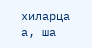хиларца а, ша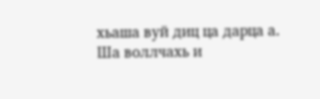хьаша вуй диц ца дарца а.
Ша воллчахь и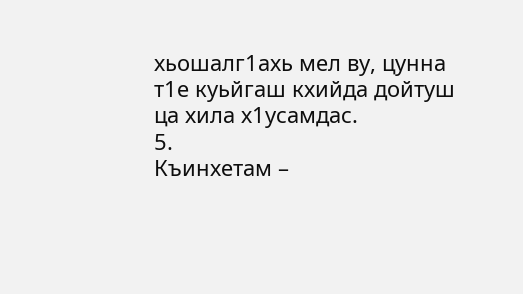хьошалг1ахь мел ву, цунна т1е куьйгаш кхийда дойтуш ца хила х1усамдас.
5.
Къинхетам –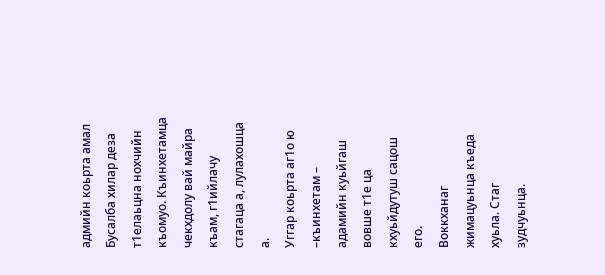адмийн коьрта амал
Бусалба хилар деза т1елаьцна нохчийн къомуо. Къинхетамца чекхдолу вай майра къам, г1ийлачу стагаца а, лулахошца а.
Уггар коьрта аг1о ю –къинхетам – адамийн куьйгаш вовше т1е ца кхуьйдутуш сацош его.
Воккханаг жимацуьнца къеда хуьла. Стаг зудчуьнца.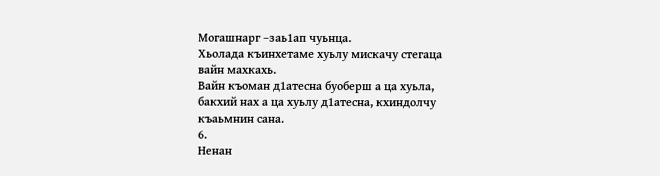Могашнарг –заь1ап чуьнца.
Хьолада къинхетаме хуьлу мискачу стегаца вайн махкахь.
Вайн къоман д1атесна буоберш а ца хуьла, бакхий нах а ца хуьлу д1атесна, кхиндолчу къаьмнин сана.
6.
Ненан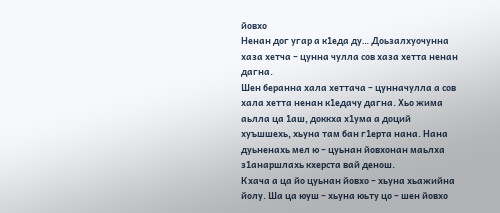йовхо
Ненан дог угар а к1еда ду… Доьзалхуочунна хаза хетча – цунна чулла сов хаза хетта ненан дагна.
Шен беранна хала хеттача – цунначулла а сов хала хетта ненан к1едачу дагна. Хьо жима аьлла ца 1аш, доккха х1ума а доций хуъшшехь, хьуна там бан г1ерта нана. Нана дуьненахь мел ю – цуьнан йовхонан маьлха з1анаршлахь кхерста вай денош.
Кхача а ца йо цуьнан йовхо – хьуна хьажийна йолу. Ша ца юуш – хьуна юьту цо – шен йовхо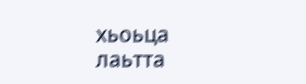хьоьца лаьтта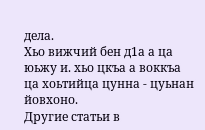дела.
Хьо вижчий бен д1а а ца юьжу и. хьо цкъа а воккъа ца хоьтийца цунна - цуьнан йовхоно.
Другие статьи в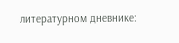литературном дневнике: